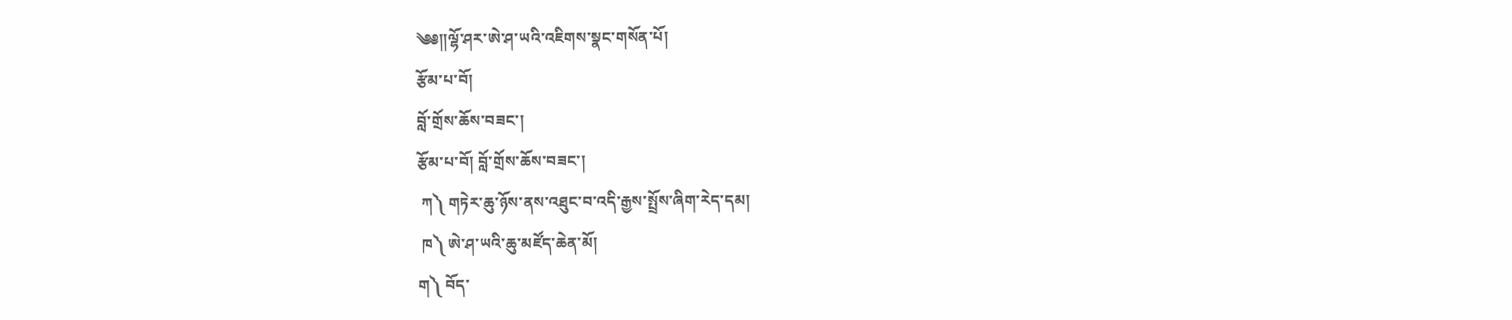༄༅།།ལྷོ་ཤར་ཨེ་ཤ་ཡའི་འཇིགས་སྣང་གསོན་པོ།
རྩོམ་པ་བོ།
བློ་གྲོས་ཆོས་བཟང་།
རྩོམ་པ་བོ། བློ་གྲོས་ཆོས་བཟང་།
 ཀ༽ གཏེར་ཆུ་ཉོས་ནས་འཐུང་བ་འདི་རྒྱས་སྤྲོས་ཞིག་རེད་དམ།
 ཁ༽ ཨེ་ཤ་ཡའི་ཆུ་མཛོད་ཆེན་མོ།
ག༽ བོད་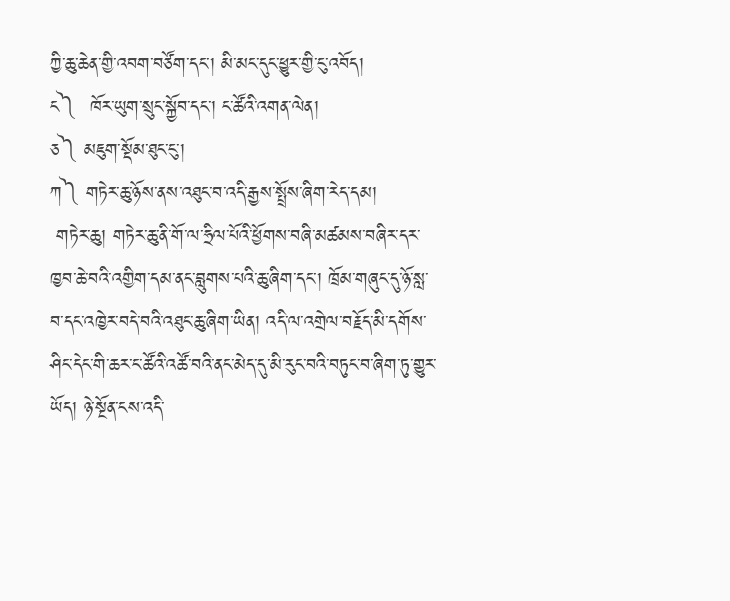ཀྱི་ཆུ་ཆེན་གྱི་འབག་བཙོག་དང་། མི་མང་དུང་ཕྱུར་གྱི་ངུ་འབོད།
ང༽  ཁོར་ཡུག་སྲུང་སྐྱོབ་དང་། ང་ཚོའི་འགན་ལེན།
ཅ༽ མཇུག་སྡོམ་ཐུང་ངུ་།
ཀ༽ གཏེར་ཆུ་ཉོས་ནས་འཐུང་བ་འདི་རྒྱས་སྤྲོས་ཞིག་རེད་དམ།
 གཏེར་ཆུ། གཏེར་ཆུ་ནི་གོ་ལ་ཧྲིལ་པོའི་ཕྱོགས་བཞི་མཚམས་བཞིར་དར་ཁྱབ་ཆེ་བའི་འགྱིག་དམ་ནང་བླུགས་པའི་ཆུ་ཞིག་དང་། ཁྲོམ་གཞུང་དུ་ཉོ་སླ་བ་དང་འཁྱེར་བདེ་བའི་འཐུང་ཆུ་ཞིག་ཡིན། འདི་ལ་འགྲེལ་བརྗོད་མི་དགོས་ཤིང་དེང་གི་ཆར་ང་ཚོའི་འཚོ་བའི་ནང་མེད་དུ་མི་རུང་བའི་བཏུང་བ་ཞིག་ཏུ་གྱུར་ཡོད། ཉེ་སྔོན་ངས་འདི་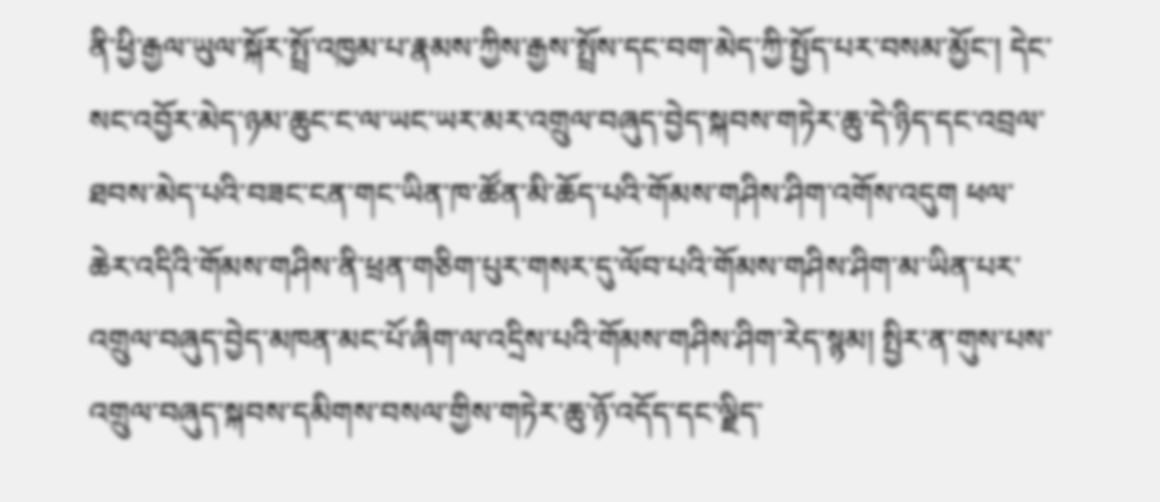ནི་ཕྱི་རྒྱལ་ཡུལ་སྐོར་སྤྲོ་འཁྱམ་པ་རྣམས་ཀྱིས་རྒྱས་སྤྲོས་དང་བག་མེད་ཀྱི་སྤྱོད་པར་བསམ་མྱོང་། དེང་སང་འབྱོར་མེད་ཉམ་ཆུང་ང་ལ་ཡང་ཡར་མར་འགྲུལ་བཞུད་བྱེད་སྐབས་གཏེར་ཆུ་དེ་ཉིད་དང་འབྲལ་ཐབས་མེད་པའི་བཟང་ངན་གང་ཡིན་ཁ་ཚོན་མི་ཆོད་པའི་གོམས་གཤིས་ཤིག་འགོས་འདུག ཕལ་ཆེར་འདིའི་གོམས་གཤིས་ནི་ཕྲན་གཅིག་པུར་གསར་དུ་ལོབ་པའི་གོམས་གཤིས་ཤིག་མ་ཡིན་པར་འགྲུལ་བཞུད་བྱེད་མཁན་མང་པོ་ཞིག་ལ་འདྲིས་པའི་གོམས་གཤིས་ཤིག་རེད་སྙམ། སྤྱིར་ན་གུས་པས་འགྲུལ་བཞུད་སྐབས་དམིགས་བསལ་གྱིས་གཏེར་ཆུ་ཉོ་འདོད་དང་ལྗིད་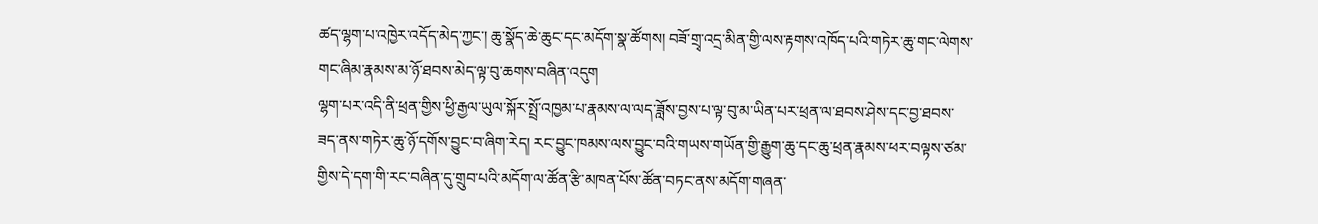ཚད་ལྷག་པ་འཁྱེར་འདོད་མེད་ཀྱང་། ཆུ་སྣོད་ཆེ་ཆུང་དང་མདོག་སྣ་ཚོགས། བཟོ་གྲྭ་འདྲ་མིན་གྱི་ལས་རྟགས་འཁོད་པའི་གཏེར་ཆུ་གང་ལེགས་གང་ཞིམ་རྣམས་མ་ཉོ་ཐབས་མེད་ལྟ་བུ་ཆགས་བཞིན་འདུག
ལྷག་པར་འདི་ནི་ཕྲན་གྱིས་ཕྱི་རྒྱལ་ཡུལ་སྐོར་སྤྲོ་འཁྱམ་པ་རྣམས་ལ་ལད་ཟློས་བྱས་པ་ལྟ་བུ་མ་ཡིན་པར་ཕྲན་ལ་ཐབས་ཤེས་དང་བྱ་ཐབས་ཟད་ནས་གཏེར་ཆུ་ཉོ་དགོས་བྱུང་བ་ཞིག་རེད། རང་བྱུང་ཁམས་ལས་བྱུང་བའི་གཡས་གཡོན་གྱི་རྒྱུག་ཆུ་དང་ཆུ་ཕྲན་རྣམས་ཕར་བལྟས་ཙམ་གྱིས་དེ་དག་གི་རང་བཞིན་དུ་གྲུབ་པའི་མདོག་ལ་ཚོན་རྩི་མཁན་པོས་ཚོན་བཏང་ནས་མདོག་གཞན་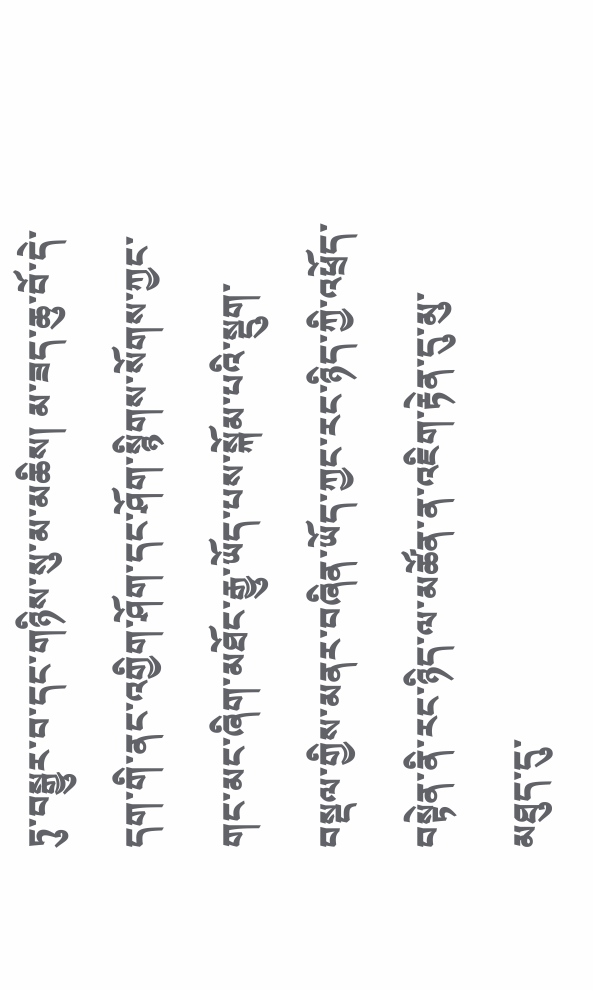ཏུ་བསྒྱུར་བ་དང་གཉིས་སུ་མ་མཆིས། མ་ཟད་ཆུ་བོ་དེ་དག་གི་ནང་འགྱིག་ཤོག་དང་ཤོག་སྙིགས་སོགས་ཀྱང་གང་མང་ཞིག་མཐོང་རྒྱུ་ཡོད་པས་སྐོམ་པའི་སྡུག་བསྡལ་གྱིས་མནར་བཞིན་ཡོད་ཀྱང་རང་ཉིད་ཀྱི་འཕྲོད་བསྟེན་ནི་རང་ཉིད་ལ་མཚོན་ན་འཇིག་རྟེན་དུ་མུ་མཐུད་དུ་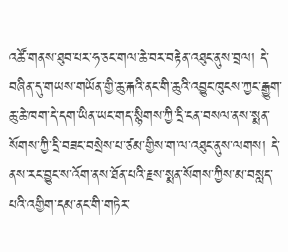འཚོ་གནས་ཐུབ་པར་ཧ་ཅང་གལ་ཆེ་བར་བརྟེན་འཐུང་ནུས་བྲལ། དེ་བཞིན་དུ་གཡས་གཡོན་གྱི་ཆུ་རྐའི་ནང་གི་ཆུའི་འབྱུང་ཁུངས་ཀྱང་རྒྱུག་ཆུ་ཆེ་ཁག་དེ་དག་ཡིན་ཡང་གད་སྙིགས་ཀྱི་དྲི་ངན་བསལ་ནས་སྨན་སོགས་ཀྱི་དྲི་བཟང་བསྲེས་པ་ཙམ་གྱིས་ག་ལ་འཐུང་ནུས་ལགས། དེ་ནས་རང་བྱུང་ས་འོག་ནས་ཐོན་པའི་རྗས་སྨན་སོགས་ཀྱིས་མ་བསླད་པའི་འགྱིག་དམ་ནང་གི་གཏེར་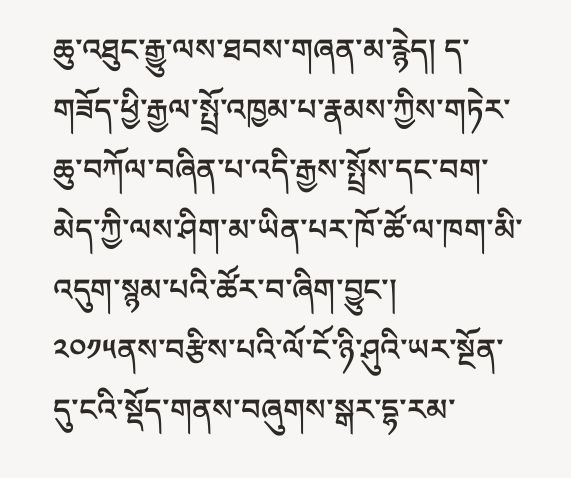ཆུ་འཐུང་རྒྱུ་ལས་ཐབས་གཞན་མ་རྙེད། ད་གཟོད་ཕྱི་རྒྱལ་སྤྲོ་འཁྱམ་པ་རྣམས་ཀྱིས་གཏེར་ཆུ་བཀོལ་བཞིན་པ་འདི་རྒྱས་སྤྲོས་དང་བག་མེད་ཀྱི་ལས་ཤིག་མ་ཡིན་པར་ཁོ་ཚོ་ལ་ཁག་མི་འདུག་སྙམ་པའི་ཚོར་བ་ཞིག་བྱུང་།
༢༠༡༥ནས་བརྩིས་པའི་ལོ་ངོ་ཉི་ཤུའི་ཡར་སྔོན་དུ་ངའི་སྡོད་གནས་བཞུགས་སྒར་དྷ་རམ་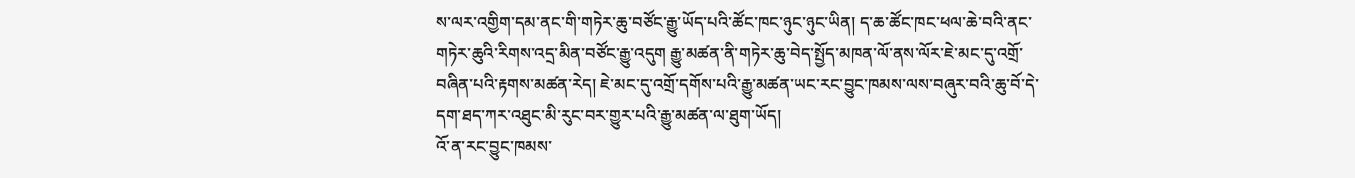ས་ལར་འགྱིག་དམ་ནང་གི་གཏེར་ཆུ་བཙོང་རྒྱུ་ཡོད་པའི་ཚོང་ཁང་ཉུང་ཉུང་ཡིན། ད་ཆ་ཚོང་ཁང་ཕལ་ཆེ་བའི་ནང་གཏེར་ཆུའི་རིགས་འདྲ་མིན་བཙོང་རྒྱུ་འདུག རྒྱུ་མཚན་ནི་གཏེར་ཆུ་བེད་སྤྱོད་མཁན་ལོ་ནས་ལོར་ཇེ་མང་དུ་འགྲོ་བཞིན་པའི་རྟགས་མཚན་རེད། ཇེ་མང་དུ་འགྲོ་དགོས་པའི་རྒྱུ་མཚན་ཡང་རང་བྱུང་ཁམས་ལས་བཞུར་བའི་ཆུ་བོ་དེ་དག་ཐད་ཀར་འཐུང་མི་རུང་བར་གྱུར་པའི་རྒྱུ་མཚན་ལ་ཐུག་ཡོད།
འོ་ན་རང་བྱུང་ཁམས་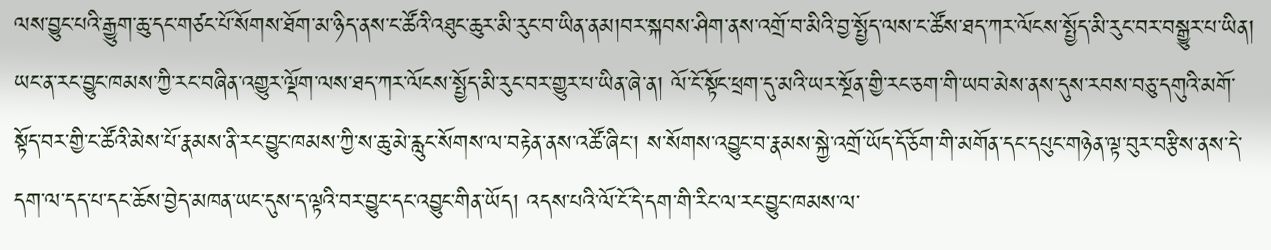ལས་བྱུང་པའི་རྒྱུག་ཆུ་དང་གཙང་པོ་སོགས་ཐོག་མ་ཉིད་ནས་ང་ཚོའི་འཐུང་ཆུར་མི་རུང་བ་ཡིན་ནམ།བར་སྐབས་ཤིག་ནས་འགྲོ་བ་མིའི་བྱ་སྤྱོད་ལས་ང་ཚོས་ཐད་ཀར་ལོངས་སྤྱོད་མི་རུང་བར་བསྒྱུར་པ་ཡིན། ཡང་ན་རང་བྱུང་ཁམས་ཀྱི་རང་བཞིན་འགྱུར་ལྡོག་ལས་ཐད་ཀར་ལོངས་སྤྱོད་མི་རུང་བར་གྱུར་པ་ཡིན་ཞེ་ན། ལོ་ངོ་སྟོང་ཕྲག་དུ་མའི་ཡར་སྔོན་གྱི་རང་ཅག་གི་ཡབ་མེས་ནས་དུས་རབས་བཅུ་དགུའི་མགོ་སྟོད་བར་གྱི་ང་ཚོའི་མེས་པོ་རྣམས་ནི་རང་བྱུང་ཁམས་ཀྱི་ས་ཆུ་མེ་རླུང་སོགས་ལ་བརྟེན་ནས་འཚོ་ཞིང་། ས་སོགས་འབྱུང་བ་རྣམས་སྐྱེ་འགྲོ་ཡོད་དོ་ཅོག་གི་མགོན་དང་དཔུང་གཉེན་ལྟ་བུར་བརྩིས་ནས་དེ་དག་ལ་དད་པ་དང་ཆོས་བྱེད་མཁན་ཡང་དུས་ད་ལྟའི་བར་བྱུང་དང་འབྱུང་གིན་ཡོད། འདས་པའི་ལོ་ངོ་དེ་དག་གི་རིང་ལ་རང་བྱུང་ཁམས་ལ་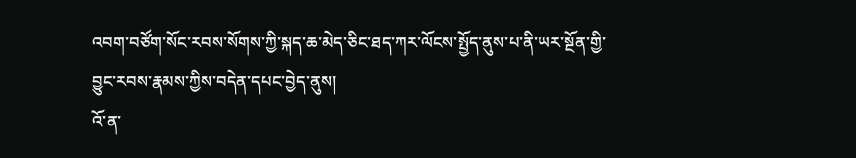འབག་བཙོག་སོང་རབས་སོགས་ཀྱི་སྐད་ཆ་མེད་ཅིང་ཐད་ཀར་ལོངས་སྤྱོད་ནུས་པ་ནི་ཡར་སྔོན་གྱི་བྱུང་རབས་རྣམས་ཀྱིས་བདེན་དཔང་བྱེད་ནུས།
འོ་ན་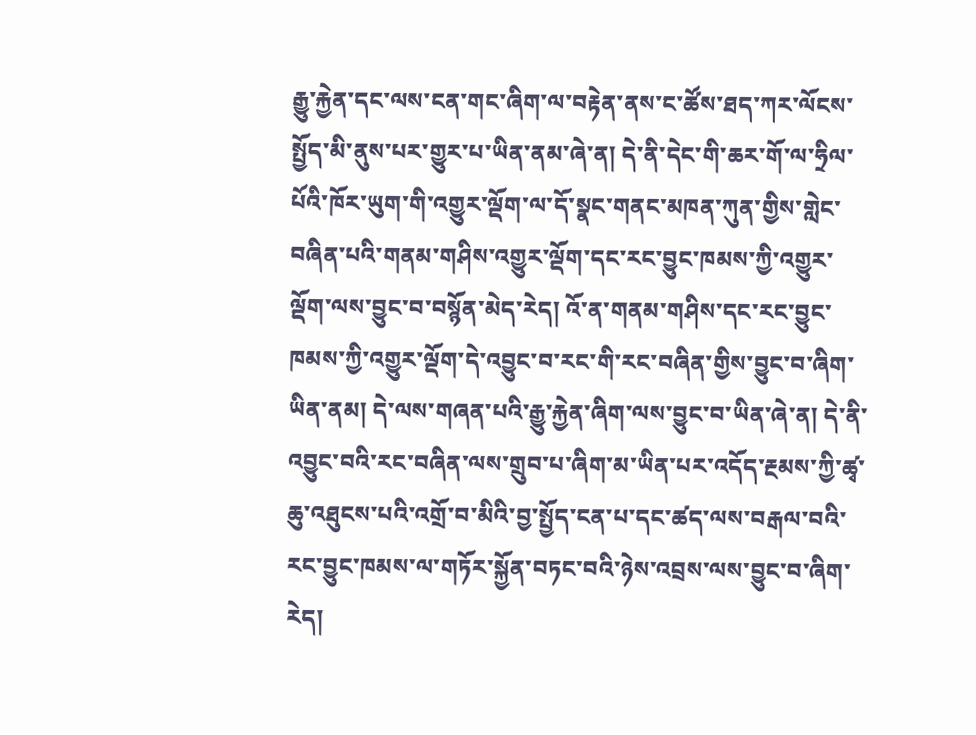རྒྱུ་རྐྱེན་དང་ལས་ངན་གང་ཞིག་ལ་བརྟེན་ནས་ང་ཚོས་ཐད་ཀར་ལོངས་སྤྱོད་མི་ནུས་པར་གྱུར་པ་ཡིན་ནམ་ཞེ་ན། དེ་ནི་དེང་གི་ཆར་གོ་ལ་ཧྲིལ་པོའི་ཁོར་ཡུག་གི་འགྱུར་ལྡོག་ལ་དོ་སྣང་གནང་མཁན་ཀུན་གྱིས་གླེང་བཞིན་པའི་གནམ་གཤིས་འགྱུར་ལྡོག་དང་རང་བྱུང་ཁམས་ཀྱི་འགྱུར་ལྡོག་ལས་བྱུང་བ་བསྙོན་མེད་རེད། འོ་ན་གནམ་གཤིས་དང་རང་བྱུང་ཁམས་ཀྱི་འགྱུར་ལྡོག་དེ་འབྱུང་བ་རང་གི་རང་བཞིན་གྱིས་བྱུང་བ་ཞིག་ཡིན་ནམ། དེ་ལས་གཞན་པའི་རྒྱུ་རྐྱེན་ཞིག་ལས་བྱུང་བ་ཡིན་ཞེ་ན། དེ་ནི་འབྱུང་བའི་རང་བཞིན་ལས་གྲུབ་པ་ཞིག་མ་ཡིན་པར་འདོད་རྔམས་ཀྱི་ཚྭ་ཆུ་འཐུངས་པའི་འགྲོ་བ་མིའི་བྱ་སྤྱོད་ངན་པ་དང་ཚད་ལས་བརྒལ་བའི་རང་བྱུང་ཁམས་ལ་གཏོར་སྐྱོན་བཏང་བའི་ཉེས་འབྲས་ལས་བྱུང་བ་ཞིག་རེད།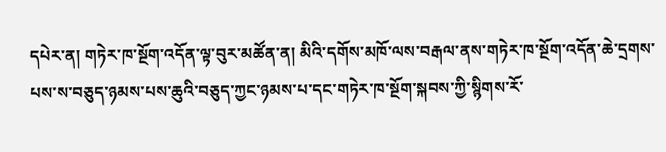དཔེར་ན། གཏེར་ཁ་སྔོག་འདོན་ལྟ་བུར་མཚོན་ན། མིའི་དགོས་མཁོ་ལས་བརྒལ་ནས་གཏེར་ཁ་སྔོག་འདོན་ཆེ་དྲགས་པས་ས་བཅུད་ཉམས་པས་ཆུའི་བཅུད་ཀྱང་ཉམས་པ་དང་གཏེར་ཁ་སྔོག་སྐབས་ཀྱི་སྙིགས་རོ་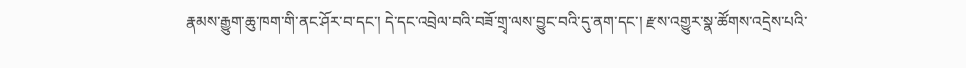རྣམས་རྒྱུག་ཆུ་ཁག་གི་ནང་ཤོར་བ་དང་། དེ་དང་འབྲེལ་བའི་བཟོ་གྲྭ་ལས་བྱུང་བའི་དུ་ནག་དང་། རྫས་འགྱུར་སྣ་ཚོགས་འདྲེས་པའི་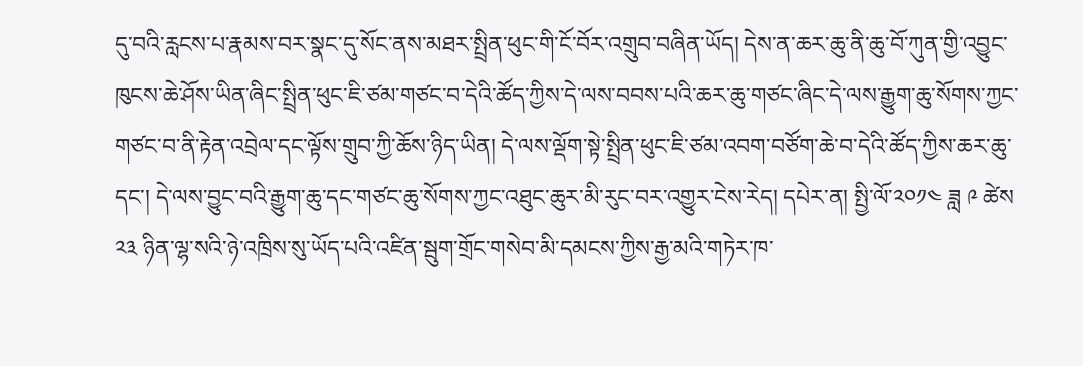དུ་བའི་རླངས་པ་རྣམས་བར་སྣང་དུ་སོང་ནས་མཐར་སྤྲིན་ཕུང་གི་ངོ་བོར་འགྲུབ་བཞིན་ཡོད། དེས་ན་ཆར་ཆུ་ནི་ཆུ་བོ་ཀུན་གྱི་འབྱུང་ཁུངས་ཆེ་ཤོས་ཡིན་ཞིང་སྤྲིན་ཕུང་ཇི་ཙམ་གཙང་བ་དེའི་ཚོད་ཀྱིས་དེ་ལས་བབས་པའི་ཆར་ཆུ་གཙང་ཞིང་དེ་ལས་རྒྱུག་ཆུ་སོགས་ཀྱང་གཙང་བ་ནི་རྟེན་འབྲེལ་དང་ལྟོས་གྲུབ་ཀྱི་ཆོས་ཉིད་ཡིན། དེ་ལས་ལྡོག་སྟེ་སྤྲིན་ཕུང་ཇི་ཙམ་འབག་བཙོག་ཆེ་བ་དེའི་ཚོད་ཀྱིས་ཆར་ཆུ་དང་། དེ་ལས་བྱུང་བའི་རྒྱུག་ཆུ་དང་གཙང་ཆུ་སོགས་ཀྱང་འཐུང་ཆུར་མི་རུང་བར་འགྱུར་ངེས་རེད། དཔེར་ན། སྤྱི་ལོ་༢༠༡༤ ཟླ ༩ ཚེས ༢༣ ཉིན་ལྷ་སའི་ཉེ་འཁྲིས་སུ་ཡོད་པའི་འཛིན་སྦུག་གྲོང་གསེབ་མི་དམངས་ཀྱིས་རྒྱ་མའི་གཏེར་ཁ་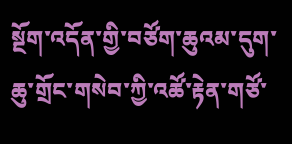སྔོག་འདོན་གྱི་བཙོག་ཆུའམ་དུག་ཆུ་གྲོང་གསེབ་ཀྱི་འཚོ་རྟེན་གཙོ་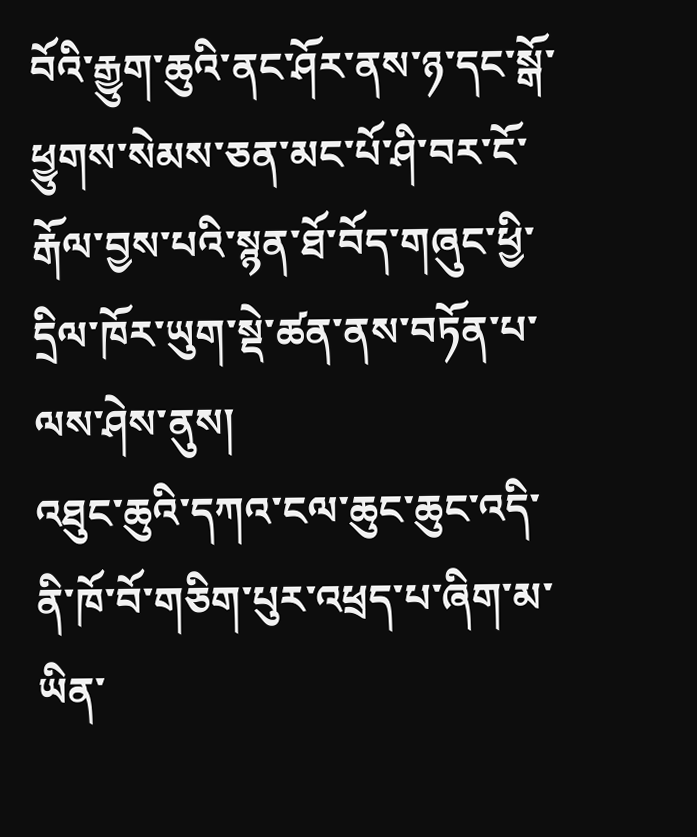བོའི་རྒྱུག་ཆུའི་ནང་ཤོར་ནས་ཉ་དང་སྒོ་ཕྱུགས་སེམས་ཅན་མང་པོ་ཤི་བར་ངོ་རྒོལ་བྱས་པའི་སྙན་ཐོ་བོད་གཞུང་ཕྱི་དྲིལ་ཁོར་ཡུག་སྡེ་ཚན་ནས་བཏོན་པ་ལས་ཤེས་ནུས།
འཐུང་ཆུའི་དཀའ་ངལ་ཆུང་ཆུང་འདི་ནི་ཁོ་བོ་གཅིག་པུར་འཕྲད་པ་ཞིག་མ་ཡིན་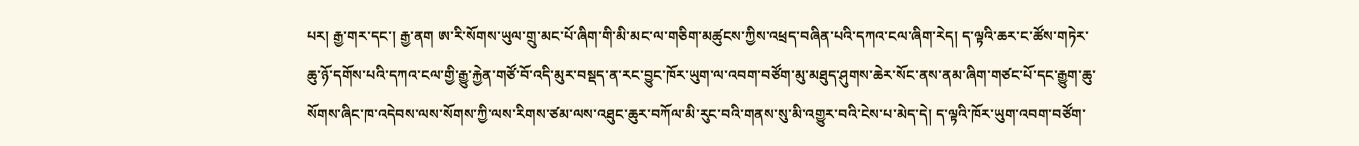པར། རྒྱ་གར་དང་། རྒྱ་ནག ཨ་རི་སོགས་ཡུལ་གྲུ་མང་པོ་ཞིག་གི་མི་མང་ལ་གཅིག་མཚུངས་ཀྱིས་འཕྲད་བཞིན་པའི་དཀའ་ངལ་ཞིག་རེད། ད་ལྟའི་ཆར་ང་ཚོས་གཏེར་ཆུ་ཉོ་དགོས་པའི་དཀའ་ངལ་གྱི་རྒྱུ་རྐྱེན་གཙོ་བོ་འདི་མུར་བསྡད་ན་རང་བྱུང་ཁོར་ཡུག་ལ་འབག་བཙོག་མུ་མཐུད་ཤུགས་ཆེར་སོང་ནས་ནམ་ཞིག་གཙང་པོ་དང་རྒྱུག་ཆུ་སོགས་ཞིང་ཁ་འདེབས་ལས་སོགས་ཀྱི་ལས་རིགས་ཙམ་ལས་འཐུང་ཆུར་བཀོལ་མི་རུང་བའི་གནས་སུ་མི་འགྱུར་བའི་ངེས་པ་མེད་དེ། ད་ལྟའི་ཁོར་ཡུག་འབག་བཙོག་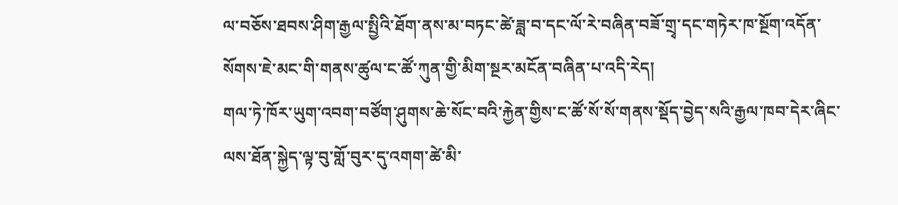ལ་བཅོས་ཐབས་ཤིག་རྒྱལ་སྤྱིའི་ཐོག་ནས་མ་བཏང་ཚེ་ཟླ་བ་དང་ལོ་རེ་བཞིན་བཟོ་གྲྭ་དང་གཏེར་ཁ་སྔོག་འདོན་སོགས་ཇེ་མང་གི་གནས་ཚུལ་ང་ཚོ་ཀུན་གྱི་མིག་སྔར་མངོན་བཞིན་པ་འདི་རེད།
གལ་ཏེ་ཁོར་ཡུག་འབག་བཙོག་ཤུགས་ཆེ་སོང་བའི་རྐྱེན་གྱིས་ང་ཚོ་སོ་སོ་གནས་སྡོད་བྱེད་སའི་རྒྱལ་ཁབ་དེར་ཞིང་ལས་ཐོན་སྐྱེད་ལྟ་བུ་གློ་བུར་དུ་འགག་ཚེ་མི་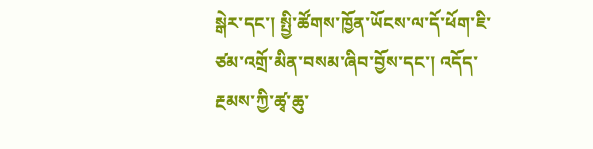སྒེར་དང་། སྤྱི་ཚོགས་ཁྱོན་ཡོངས་ལ་དོ་ཕོག་ཇི་ཙམ་འགྲོ་མིན་བསམ་ཞིབ་བྱོས་དང་། འདོད་རྔམས་ཀྱི་ཚྭ་ཆུ་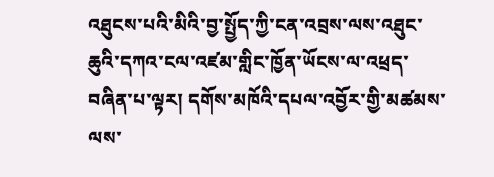འཐུངས་པའི་མིའི་བྱ་སྤྱོད་ཀྱི་ངན་འབྲས་ལས་འཐུང་ཆུའི་དཀའ་ངལ་འཛམ་གླིང་ཁྱོན་ཡོངས་ལ་འཕྲད་བཞིན་པ་ལྟར། དགོས་མཁོའི་དཔལ་འབྱོར་གྱི་མཚམས་ལས་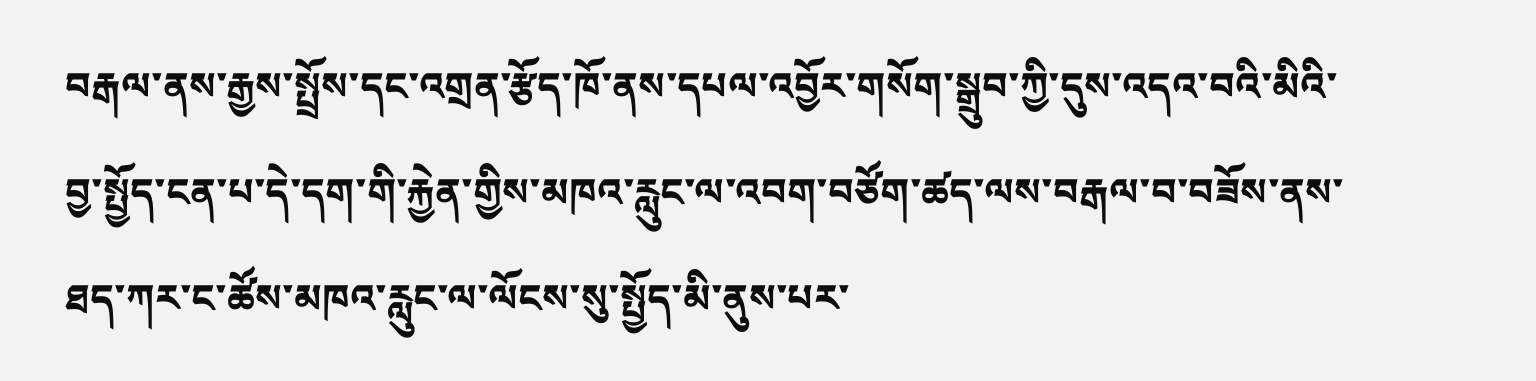བརྒལ་ནས་རྒྱས་སྤྲོས་དང་འགྲན་རྩོད་ཁོ་ནས་དཔལ་འབྱོར་གསོག་སྒྲུབ་ཀྱི་དུས་འདའ་བའི་མིའི་བྱ་སྤྱོད་ངན་པ་དེ་དག་གི་རྐྱེན་གྱིས་མཁའ་རླུང་ལ་འབག་བཙོག་ཚད་ལས་བརྒལ་བ་བཟོས་ནས་ཐད་ཀར་ང་ཚོས་མཁའ་རླུང་ལ་ལོངས་སུ་སྤྱོད་མི་ནུས་པར་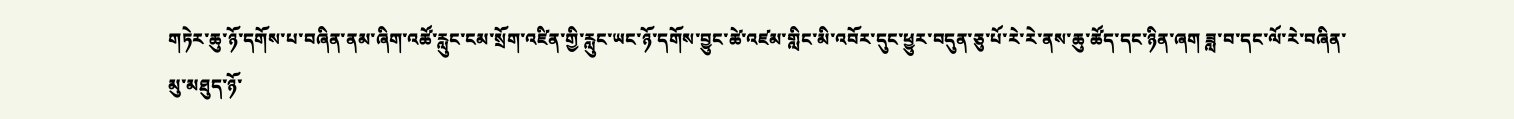གཏེར་ཆུ་ཉོ་དགོས་པ་བཞིན་ནམ་ཞིག་འཚོ་རླུང་ངམ་སྲོག་འཛིན་གྱི་རླུང་ཡང་ཉོ་དགོས་བྱུང་ཚེ་འཛམ་གླིང་མི་འབོར་དུང་ཕྱུར་བདུན་ཅུ་པོ་རེ་རེ་ནས་ཆུ་ཚོད་དང་ཉིན་ཞག ཟླ་བ་དང་ལོ་རེ་བཞིན་མུ་མཐུད་ཉོ་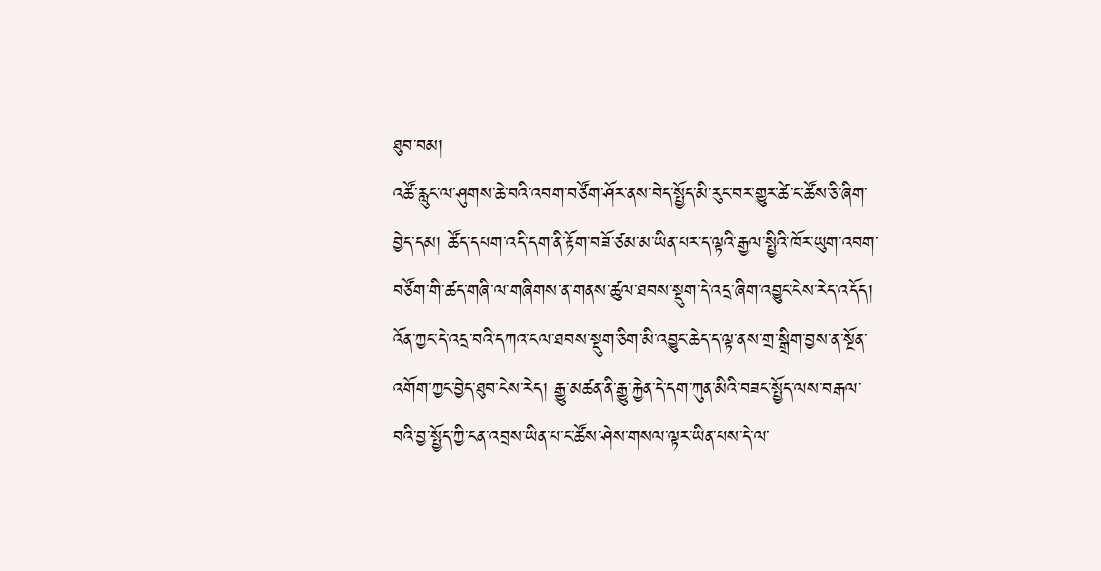ཐུབ་བམ།
འཚོ་རླུང་ལ་ཤུགས་ཆེ་བའི་འབག་བཙོག་ཤོར་ནས་བེད་སྤྱོད་མི་རུང་བར་གྱུར་ཚེ་ང་ཚོས་ཅི་ཞིག་བྱེད་དམ། ཚོད་དཔག་འདི་དག་ནི་རྟོག་བཟོ་ཙམ་མ་ཡིན་པར་ད་ལྟའི་རྒྱལ་སྤྱིའི་ཁོར་ཡུག་འབག་བཙོག་གི་ཚད་གཞི་ལ་གཞིགས་ན་གནས་ཚུལ་ཐབས་སྡུག་དེ་འདྲ་ཞིག་འབྱུང་ངེས་རེད་འདོད། འོན་ཀྱང་དེ་འདྲ་བའི་དཀའ་ངལ་ཐབས་སྡུག་ཅིག་མི་འབྱུང་ཆེད་ད་ལྟ་ནས་གྲ་སྒྲིག་བྱས་ན་སྔོན་འགོག་ཀྱང་བྱེད་ཐུབ་ངེས་རེད། རྒྱུ་མཚན་ནི་རྒྱུ་རྐྱེན་དེ་དག་ཀུན་མིའི་བཟང་སྤྱོད་ལས་བརྒལ་བའི་བྱ་སྤྱོད་ཀྱི་ངན་འབྲས་ཡིན་པ་ང་ཚོས་ཤེས་གསལ་ལྟར་ཡིན་པས་དེ་ལ་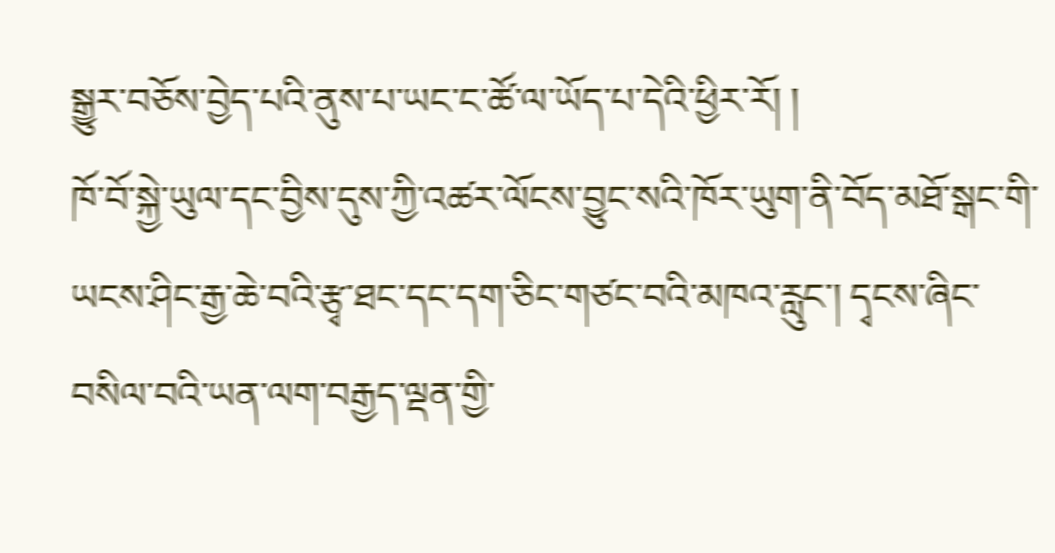སྒྱུར་བཅོས་བྱེད་པའི་ནུས་པ་ཡང་ང་ཚོ་ལ་ཡོད་པ་དེའི་ཕྱིར་རོ། །
ཁོ་བོ་སྐྱེ་ཡུལ་དང་བྱིས་དུས་ཀྱི་འཚར་ལོངས་བྱུང་སའི་ཁོར་ཡུག་ནི་བོད་མཐོ་སྒང་གི་ཡངས་ཤིང་རྒྱ་ཆེ་བའི་རྩྭ་ཐང་དང་དག་ཅིང་གཙང་བའི་མཁའ་རླུང་། དྭངས་ཞིང་བསིལ་བའི་ཡན་ལག་བརྒྱད་ལྡན་གྱི་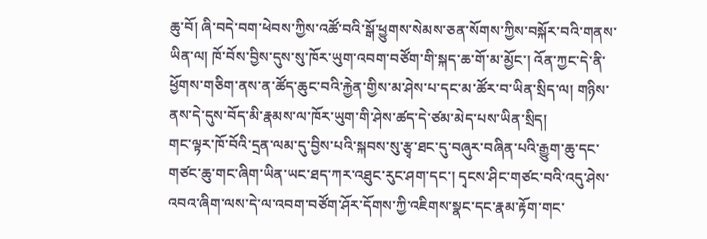ཆུ་བོ། ཞི་བདེ་བག་ཕེབས་ཀྱིས་འཚོ་བའི་སྒོ་ཕྱུགས་སེམས་ཅན་སོགས་ཀྱིས་བསྐོར་བའི་གནས་ཡིན་ལ། ཁོ་བོས་བྱིས་དུས་སུ་ཁོར་ཡུག་འབག་བཙོག་གི་སྐད་ཆ་གོ་མ་མྱོང་། འོན་ཀྱང་དེ་ནི་ཕྱོགས་གཅིག་ནས་ན་ཚོད་ཆུང་བའི་རྐྱེན་གྱིས་མ་ཤེས་པ་དང་མ་ཚོར་བ་ཡིན་སྲིད་ལ། གཉིས་ནས་དེ་དུས་བོད་མི་རྣམས་ལ་ཁོར་ཡུག་གི་ཤེས་ཚད་དེ་ཙམ་མེད་པས་ཡིན་སྲིད།
གང་ལྟར་ཁོ་བོའི་དྲན་ལམ་དུ་བྱིས་པའི་སྐབས་སུ་རྩྭ་ཐང་དུ་བཞུར་བཞིན་པའི་རྒྱུག་ཆུ་དང་གཙང་ཆུ་གང་ཞིག་ཡིན་ཡང་ཐད་ཀར་འཐུང་རུང་ཤག་དང་། དྭངས་ཤིང་གཙང་བའི་འདུ་ཤེས་འབའ་ཞིག་ལས་དེ་ལ་འབག་བཙོག་ཤོར་དོགས་ཀྱི་འཇིགས་སྣང་དང་རྣམ་རྟོག་གང་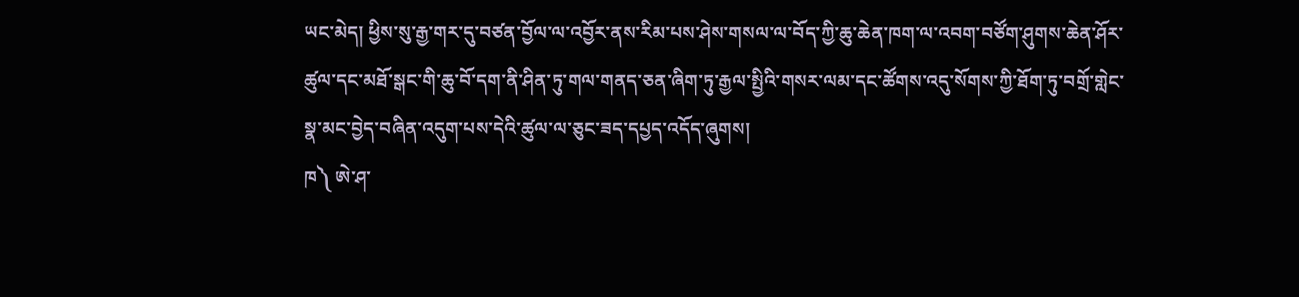ཡང་མེད། ཕྱིས་སུ་རྒྱ་གར་དུ་བཙན་བྱོལ་ལ་འབྱོར་ནས་རིམ་པས་ཤེས་གསལ་ལ་བོད་ཀྱི་ཆུ་ཆེན་ཁག་ལ་འབག་བཙོག་ཤུགས་ཆེན་ཤོར་ཚུལ་དང་མཐོ་སྒང་གི་ཆུ་བོ་དག་ནི་ཤིན་ཏུ་གལ་གནད་ཅན་ཞིག་ཏུ་རྒྱལ་སྤྱིའི་གསར་ལམ་དང་ཚོགས་འདུ་སོགས་ཀྱི་ཐོག་ཏུ་བགྲོ་གླེང་སྣ་མང་བྱེད་བཞིན་འདུག་པས་དེའི་ཚུལ་ལ་ཅུང་ཟད་དཔྱད་འདོད་ཞུགས།
ཁ༽ ཨེ་ཤ་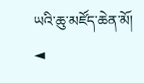ཡའི་ཆུ་མཛོད་ཆེན་མོ།
◄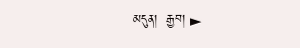མདུན།  རྒྱབ། ►